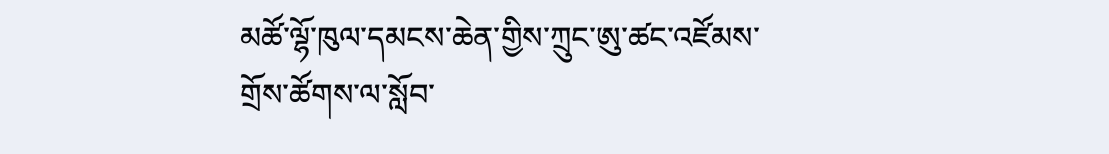མཚོ་ལྷོ་ཁུལ་དམངས་ཆེན་གྱིས་ཀྲུང་ཨུ་ཚང་འཛོམས་གྲོས་ཚོགས་ལ་སློབ་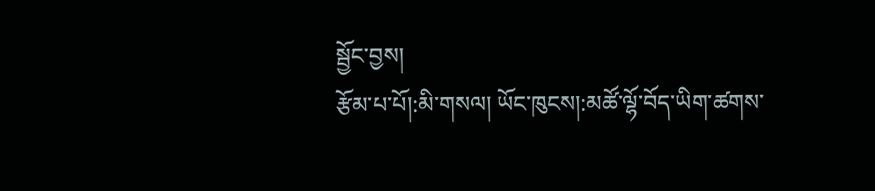སྦྱོང་བྱས།
རྩོམ་པ་པོ།:མི་གསལ། ཡོང་ཁུངས།:མཚོ་ལྷོ་བོད་ཡིག་ཚགས་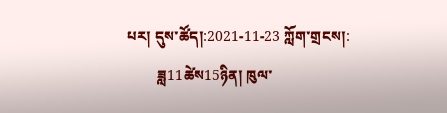པར། དུས་ཚོད།:2021-11-23 ཀློག་གྲངས།:
        ཟླ11ཚེས15ཉིན། ཁུལ་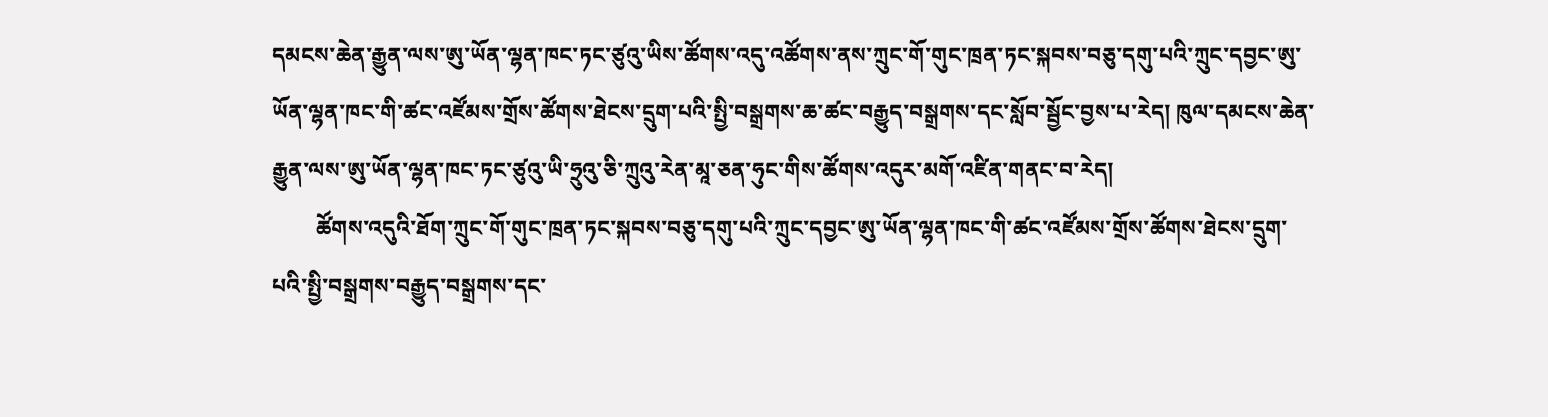དམངས་ཆེན་རྒྱུན་ལས་ཨུ་ཡོན་ལྷན་ཁང་ཏང་ཙུའུ་ཡིས་ཚོགས་འདུ་འཚོགས་ནས་ཀྲུང་གོ་གུང་ཁྲན་ཏང་སྐབས་བཅུ་དགུ་པའི་ཀྲུང་དབྱང་ཨུ་ཡོན་ལྷན་ཁང་གི་ཚང་འཛོམས་གྲོས་ཚོགས་ཐེངས་དྲུག་པའི་སྤྱི་བསྒྲགས་ཆ་ཚང་བརྒྱུད་བསྒྲགས་དང་སློབ་སྦྱོང་བྱས་པ་རེད། ཁུལ་དམངས་ཆེན་རྒྱུན་ལས་ཨུ་ཡོན་ལྷན་ཁང་ཏང་ཙུའུ་ཡི་ཧྲུའུ་ཅི་ཀྲུའུ་རེན་མཱ་ཅན་ཧུང་གིས་ཚོགས་འདུར་མགོ་འཛིན་གནང་བ་རེད།
        ཚོགས་འདུའི་ཐོག་ཀྲུང་གོ་གུང་ཁྲན་ཏང་སྐབས་བཅུ་དགུ་པའི་ཀྲུང་དབྱང་ཨུ་ཡོན་ལྷན་ཁང་གི་ཚང་འཛོམས་གྲོས་ཚོགས་ཐེངས་དྲུག་པའི་སྤྱི་བསྒྲགས་བརྒྱུད་བསྒྲགས་དང་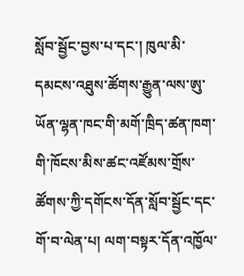སློབ་སྦྱོང་བྱས་པ་དང་། ཁུལ་མི་དམངས་འཐུས་ཚོགས་རྒྱུན་ལས་ཨུ་ཡོན་ལྷན་ཁང་གི་མགོ་ཁྲིད་ཚན་ཁག་གི་ཁོངས་མིས་ཚང་འཛོམས་གྲོས་ཚོགས་ཀྱི་དགོངས་དོན་སློབ་སྦྱོང་དང་གོ་བ་ལེན་པ། ལག་བསྟར་དོན་འཁྱོལ་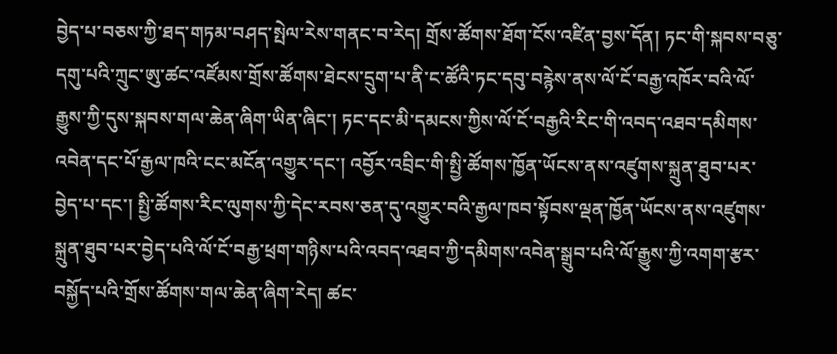བྱེད་པ་བཅས་ཀྱི་ཐད་གཏམ་བཤད་སྤེལ་རེས་གནང་བ་རེད། གྲོས་ཚོགས་ཐོག་ངོས་འཛིན་བྱས་དོན། ཏང་གི་སྐབས་བཅུ་དགུ་པའི་ཀྲུང་ཨུ་ཚང་འཛོམས་གྲོས་ཚོགས་ཐེངས་དྲུག་པ་ནི་ང་ཚོའི་ཏང་དབུ་བརྙེས་ནས་ལོ་ངོ་བརྒྱ་འཁོར་བའི་ལོ་རྒྱུས་ཀྱི་དུས་སྐབས་གལ་ཆེན་ཞིག་ཡིན་ཞིང་། ཏང་དང་མི་དམངས་ཀྱིས་ལོ་ངོ་བརྒྱའི་རིང་གི་འབད་འཐབ་དམིགས་འབེན་དང་པོ་རྒྱལ་ཁའི་ངང་མངོན་འགྱུར་དང་། འབྱོར་འབྲིང་གི་སྤྱི་ཚོགས་ཁྱོན་ཡོངས་ནས་འཛུགས་སྐྲུན་ཐུབ་པར་བྱེད་པ་དང་། སྤྱི་ཚོགས་རིང་ལུགས་ཀྱི་དེང་རབས་ཅན་དུ་འགྱུར་བའི་རྒྱལ་ཁབ་སྟོབས་ལྡན་ཁྱོན་ཡོངས་ནས་འཛུགས་སྐྲུན་ཐུབ་པར་བྱེད་པའི་ལོ་ངོ་བརྒྱ་ཕྲག་གཉིས་པའི་འབད་འཐབ་ཀྱི་དམིགས་འབེན་སྒྲུབ་པའི་ལོ་རྒྱུས་ཀྱི་འགག་རྩར་བསྐྱོད་པའི་གྲོས་ཚོགས་གལ་ཆེན་ཞིག་རེད། ཚང་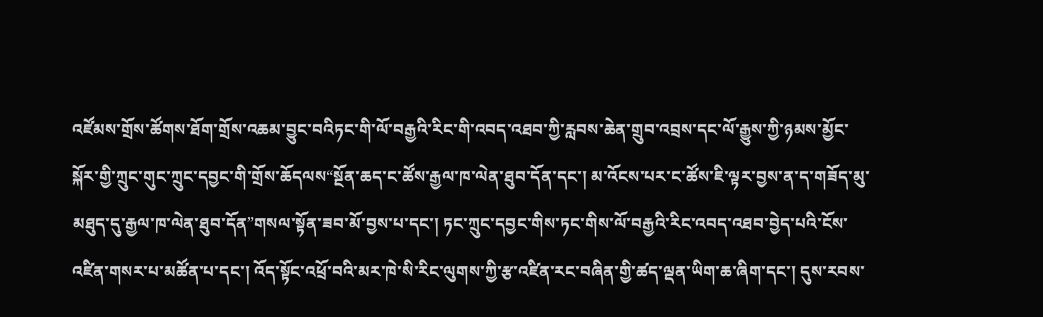འཛོམས་གྲོས་ཚོགས་ཐོག་གྲོས་འཆམ་བྱུང་བའིཏང་གི་ལོ་བརྒྱའི་རིང་གི་འབད་འཐབ་ཀྱི་རླབས་ཆེན་གྲུབ་འབྲས་དང་ལོ་རྒྱུས་ཀྱི་ཉམས་མྱོང་སྐོར་གྱི་ཀྲུང་གུང་ཀྲུང་དབྱང་གི་གྲོས་ཆོདལས“སྔོན་ཆད་ང་ཚོས་རྒྱལ་ཁ་ལེན་ཐུབ་དོན་དང་། མ་འོངས་པར་ང་ཚོས་ཇི་ལྟར་བྱས་ན་ད་གཟོད་མུ་མཐུད་དུ་རྒྱལ་ཁ་ལེན་ཐུབ་དོན”གསལ་སྟོན་ཟབ་མོ་བྱས་པ་དང་། ཏང་ཀྲུང་དབྱང་གིས་ཏང་གིས་ལོ་བརྒྱའི་རིང་འབད་འཐབ་བྱེད་པའི་ངོས་འཛིན་གསར་པ་མཚོན་པ་དང་། འོད་སྟོང་འཕྲོ་བའི་མར་ཁེ་སི་རིང་ལུགས་ཀྱི་རྩ་འཛིན་རང་བཞིན་གྱི་ཚད་ལྡན་ཡིག་ཆ་ཞིག་དང་། དུས་རབས་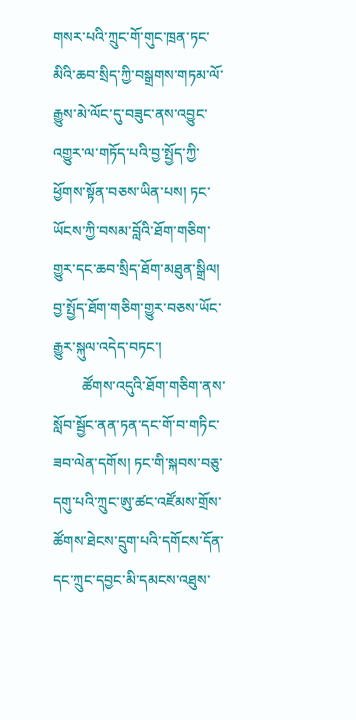གསར་པའི་ཀྲུང་གོ་གུང་ཁྲན་ཏང་མིའི་ཆབ་སྲིད་ཀྱི་བསྒྲགས་གཏམ་ལོ་རྒྱུས་མེ་ལོང་དུ་བཟུང་ནས་འབྱུང་འགྱུར་ལ་གཏོད་པའི་བྱ་སྤྱོད་ཀྱི་ཕྱོགས་སྟོན་བཅས་ཡིན་པས། ཏང་ཡོངས་ཀྱི་བསམ་བློའི་ཐོག་གཅིག་གྱུར་དང་ཆབ་སྲིད་ཐོག་མཐུན་སྒྲིལ། བྱ་སྤྱོད་ཐོག་གཅིག་གྱུར་བཅས་ཡོང་རྒྱུར་སྐུལ་འདེད་བཏང་།
        ཚོགས་འདུའི་ཐོག་གཅིག་ནས་སློབ་སྦྱོང་ནན་ཏན་དང་གོ་བ་གཏིང་ཟབ་ལེན་དགོས། ཏང་གི་སྐབས་བཅུ་དགུ་པའི་ཀྲུང་ཨུ་ཚང་འཛོམས་གྲོས་ཚོགས་ཐེངས་དྲུག་པའི་དགོངས་དོན་དང་ཀྲུང་དབྱང་མི་དམངས་འཐུས་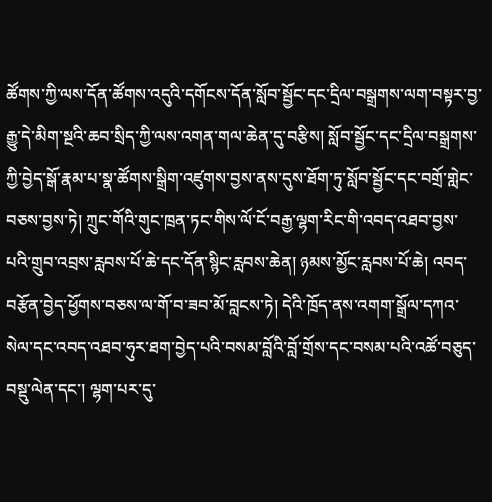ཚོགས་ཀྱི་ལས་དོན་ཚོགས་འདུའི་དགོངས་དོན་སློབ་སྦྱོང་དང་དྲིལ་བསྒྲགས་ལག་བསྟར་བྱ་རྒྱུ་དེ་མིག་སྔའི་ཆབ་སྲིད་ཀྱི་ལས་འགན་གལ་ཆེན་དུ་བརྩིས། སློབ་སྦྱོང་དང་དྲིལ་བསྒྲགས་ཀྱི་བྱེད་སྒོ་རྣམ་པ་སྣ་ཚོགས་སྒྲིག་འཛུགས་བྱས་ནས་དུས་ཐོག་ཏུ་སློབ་སྦྱོང་དང་བགྲོ་གླེང་བཅས་བྱས་ཏེ། ཀྲུང་གོའི་གུང་ཁྲན་ཏང་གིས་ལོ་ངོ་བརྒྱ་ལྷག་རིང་གི་འབད་འཐབ་བྱས་པའི་གྲུབ་འབྲས་རླབས་པོ་ཆེ་དང་དོན་སྙིང་རླབས་ཆེན། ཉམས་མྱོང་རླབས་པོ་ཆེ། འབད་བརྩོན་བྱེད་ཕྱོགས་བཅས་ལ་གོ་བ་ཟབ་མོ་བླངས་ཏེ། དེའི་ཁྲོད་ནས་འགག་སྒྲོལ་དཀའ་སེལ་དང་འབད་འཐབ་ཧུར་ཐག་བྱེད་པའི་བསམ་བློའི་བློ་གྲོས་དང་བསམ་པའི་འཚོ་བཅུད་བསྡུ་ལེན་དང་། ལྷག་པར་དུ་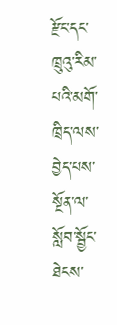རྫོང་དང་ཁྲུའུ་རིམ་པའི་མགོ་ཁྲིད་ལས་བྱེད་པས་སྔོན་ལ་སློབ་སྦྱོང་ཐེངས་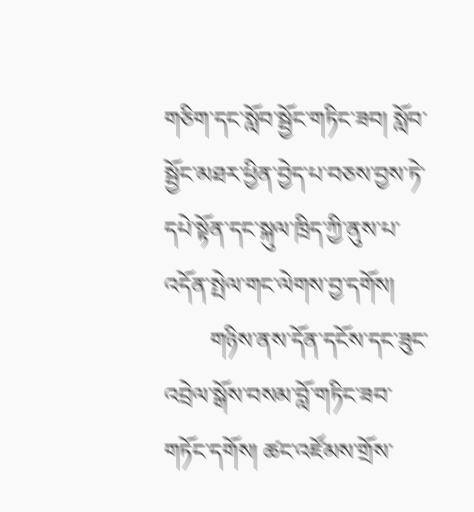གཅིག་དང་སློབ་སྦྱོང་གཏིང་ཟབ། སློབ་སྦྱོང་མཐར་ཕྱིན་བྱེད་པ་བཅས་བྱས་ཏེ་དཔེ་སྟོན་དང་སྐུལ་ཁྲིད་ཀྱི་ནུས་པ་འདོན་སྤེལ་གང་ལེགས་བྱ་དགོས།
        གཉིས་ནས་དོན་དངོས་དང་ཟུང་འབྲེལ་སྒོས་བསམ་བློ་གཏིང་ཟབ་གཏོང་དགོས། ཚང་འཛོམས་གྲོས་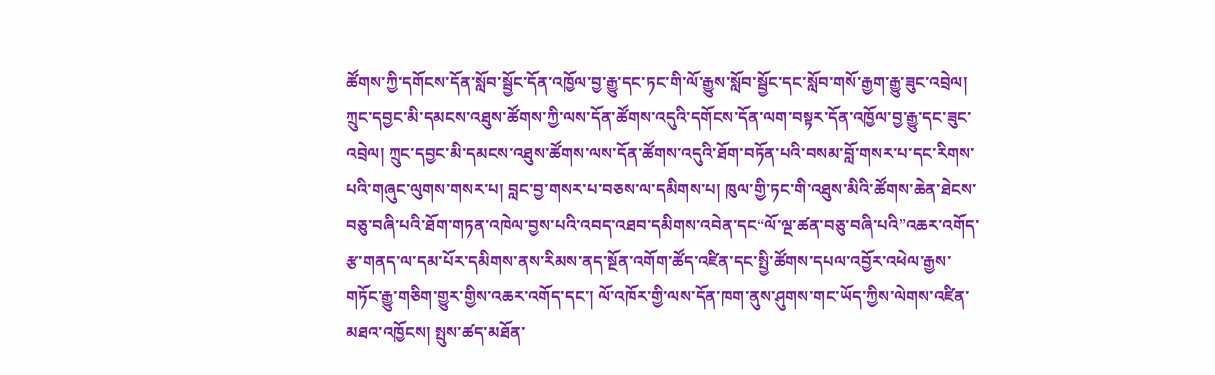ཚོགས་ཀྱི་དགོངས་དོན་སློབ་སྦྱོང་དོན་འཁྱོལ་བྱ་རྒྱུ་དང་ཏང་གི་ལོ་རྒྱུས་སློབ་སྦྱོང་དང་སློབ་གསོ་རྒྱག་རྒྱུ་ཟུང་འབྲེལ། ཀྲུང་དབྱང་མི་དམངས་འཐུས་ཚོགས་ཀྱི་ལས་དོན་ཚོགས་འདུའི་དགོངས་དོན་ལག་བསྟར་དོན་འཁྱོལ་བྱ་རྒྱུ་དང་ཟུང་འབྲེལ། ཀྲུང་དབྱང་མི་དམངས་འཐུས་ཚོགས་ལས་དོན་ཚོགས་འདུའི་ཐོག་བཏོན་པའི་བསམ་བློ་གསར་པ་དང་རིགས་པའི་གཞུང་ལུགས་གསར་པ། བླང་བྱ་གསར་པ་བཅས་ལ་དམིགས་པ། ཁུལ་གྱི་ཏང་གི་འཐུས་མིའི་ཚོགས་ཆེན་ཐེངས་བཅུ་བཞི་པའི་ཐོག་གཏན་འཁེལ་བྱས་པའི་འབད་འཐབ་དམིགས་འབེན་དང“ལོ་ལྔ་ཚན་བཅུ་བཞི་པའི”འཆར་འགོད་རྩ་གནད་ལ་དམ་པོར་དམིགས་ནས་རིམས་ནད་སྔོན་འགོག་ཚོད་འཛིན་དང་སྤྱི་ཚོགས་དཔལ་འབྱོར་འཕེལ་རྒྱས་གཏོང་རྒྱུ་གཅིག་གྱུར་གྱིས་འཆར་འགོད་དང་། ལོ་འཁོར་གྱི་ལས་དོན་ཁག་ནུས་ཤུགས་གང་ཡོད་ཀྱིས་ལེགས་འཛིན་མཐའ་འཁྱོངས། སྤུས་ཚད་མཐོན་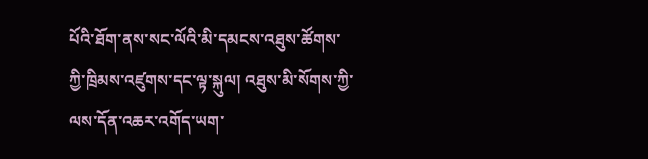པོའི་ཐོག་ནས་སང་ལོའི་མི་དམངས་འཐུས་ཚོགས་ཀྱི་ཁྲིམས་འཛུགས་དང་ལྟ་སྐུལ། འཐུས་མི་སོགས་ཀྱི་ལས་དོན་འཆར་འགོད་ཡག་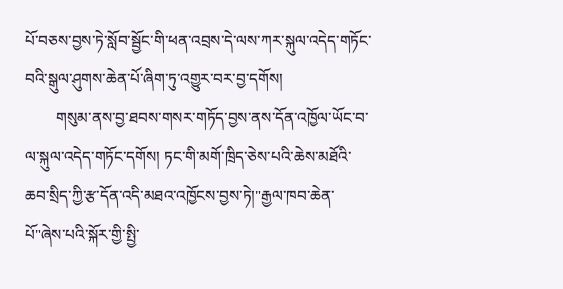པོ་བཅས་བྱས་ཏེ་སློབ་སྦྱོང་གི་ཕན་འབྲས་དེ་ལས་ཀར་སྐུལ་འདེད་གཏོང་བའི་སྒུལ་ཤུགས་ཆེན་པོ་ཞིག་ཏུ་འགྱུར་བར་བྱ་དགོས།
        གསུམ་ནས་བྱ་ཐབས་གསར་གཏོད་བྱས་ནས་དོན་འཁྱོལ་ཡོང་བ་ལ་སྐུལ་འདེད་གཏོང་དགོས། ཏང་གི་མགོ་ཁྲིད་ཅེས་པའི་ཆེས་མཐོའི་ཆབ་སྲིད་ཀྱི་རྩ་དོན་འདི་མཐའ་འཁྱོངས་བྱས་ཏེ།"རྒྱལ་ཁབ་ཆེན་པོ"ཞེས་པའི་སྐོར་གྱི་སྤྱི་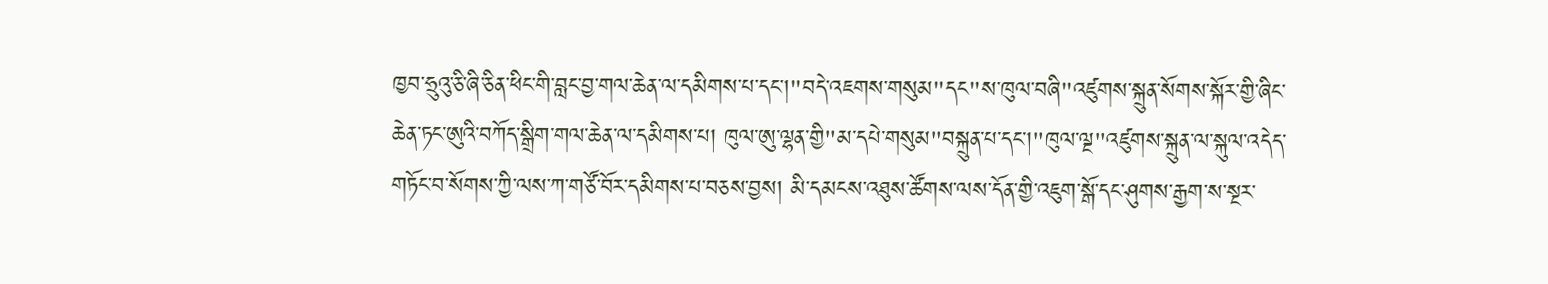ཁྱབ་ཧྲུའུ་ཅི་ཞི་ཅིན་ཕིང་གི་བླང་བྱ་གལ་ཆེན་ལ་དམིགས་པ་དང་།"བདེ་འཇགས་གསུམ"དང"ས་ཁུལ་བཞི"འཛུགས་སྐྲུན་སོགས་སྐོར་གྱི་ཞིང་ཆེན་ཏང་ཨུའི་བཀོད་སྒྲིག་གལ་ཆེན་ལ་དམིགས་པ། ཁུལ་ཨུ་ལྷན་གྱི"མ་དཔེ་གསུམ"བསྐྲུན་པ་དང་།"ཁུལ་ལྔ"འཛུགས་སྐྲུན་ལ་སྐུལ་འདེད་གཏོང་བ་སོགས་ཀྱི་ལས་ཀ་གཙོ་བོར་དམིགས་པ་བཅས་བྱས། མི་དམངས་འཐུས་ཚོགས་ལས་དོན་གྱི་འཇུག་སྒོ་དང་ཤུགས་རྒྱག་ས་སྔར་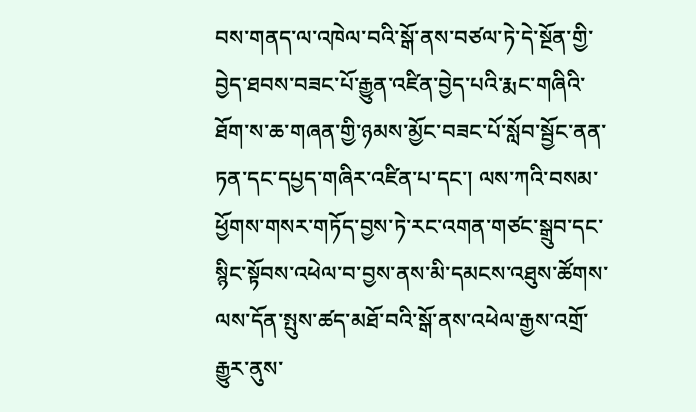བས་གནད་ལ་འཁེལ་བའི་སྒོ་ནས་བཙལ་ཏེ་དེ་སྔོན་གྱི་བྱེད་ཐབས་བཟང་པོ་རྒྱུན་འཛིན་བྱེད་པའི་རྨང་གཞིའི་ཐོག་ས་ཆ་གཞན་གྱི་ཉམས་མྱོང་བཟང་པོ་སློབ་སྦྱོང་ནན་ཏན་དང་དཔྱད་གཞིར་འཛིན་པ་དང་། ལས་ཀའི་བསམ་ཕྱོགས་གསར་གཏོད་བྱས་ཏེ་རང་འགན་གཙང་སྒྲུབ་དང་སྙིང་སྟོབས་འཕེལ་བ་བྱས་ནས་མི་དམངས་འཐུས་ཚོགས་ལས་དོན་སྤུས་ཚད་མཐོ་བའི་སྒོ་ནས་འཕེལ་རྒྱས་འགྲོ་རྒྱུར་ནུས་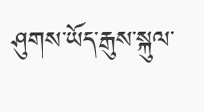ཤུགས་ཡོད་རྒུས་སྐུལ་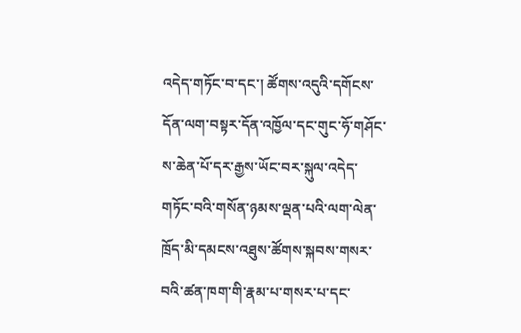འདེད་གཏོང་བ་དང་། ཚོགས་འདུའི་དགོངས་དོན་ལག་བསྟར་དོན་འཁྱོལ་དང་གུང་ཧོ་གཤོང་ས་ཆེན་པོ་དར་རྒྱས་ཡོང་བར་སྐུལ་འདེད་གཏོང་བའི་གསོན་ཉམས་ལྡན་པའི་ལག་ལེན་ཁྲོད་མི་དམངས་འཐུས་ཚོགས་སྐབས་གསར་བའི་ཚན་ཁག་གི་རྣམ་པ་གསར་པ་དང་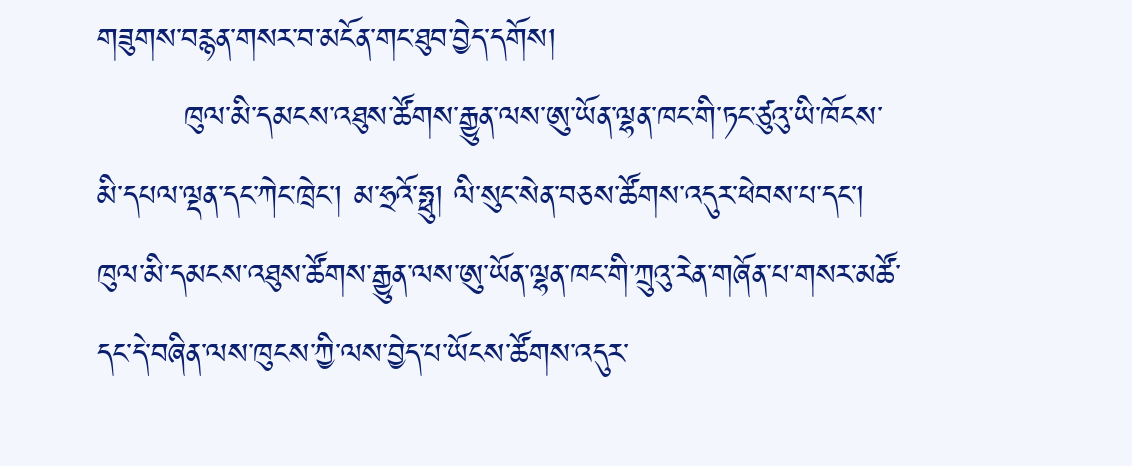གཟུགས་བརྙན་གསར་བ་མངོན་གང་ཐུབ་བྱེད་དགོས།
        ཁུལ་མི་དམངས་འཐུས་ཚོགས་རྒྱུན་ལས་ཨུ་ཡོན་ལྷན་ཁང་གི་ཏང་ཙུའུ་ཡི་ཁོངས་མི་དཔལ་ལྡན་དང་ཀེང་ཁྲེང་། མ་ཧྲའོ་ཧྥུ། ལི་སུང་སེན་བཅས་ཚོགས་འདུར་ཕེབས་པ་དང་། ཁུལ་མི་དམངས་འཐུས་ཚོགས་རྒྱུན་ལས་ཨུ་ཡོན་ལྷན་ཁང་གི་ཀྲུའུ་རེན་གཞོན་པ་གསར་མཚོ་དང་དེ་བཞིན་ལས་ཁུངས་ཀྱི་ལས་བྱེད་པ་ཡོངས་ཚོགས་འདུར་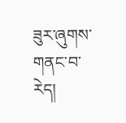ཟུར་ཞུགས་གནང་བ་རེད།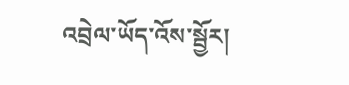འབྲེལ་ཡོད་འོས་སྦྱོར།